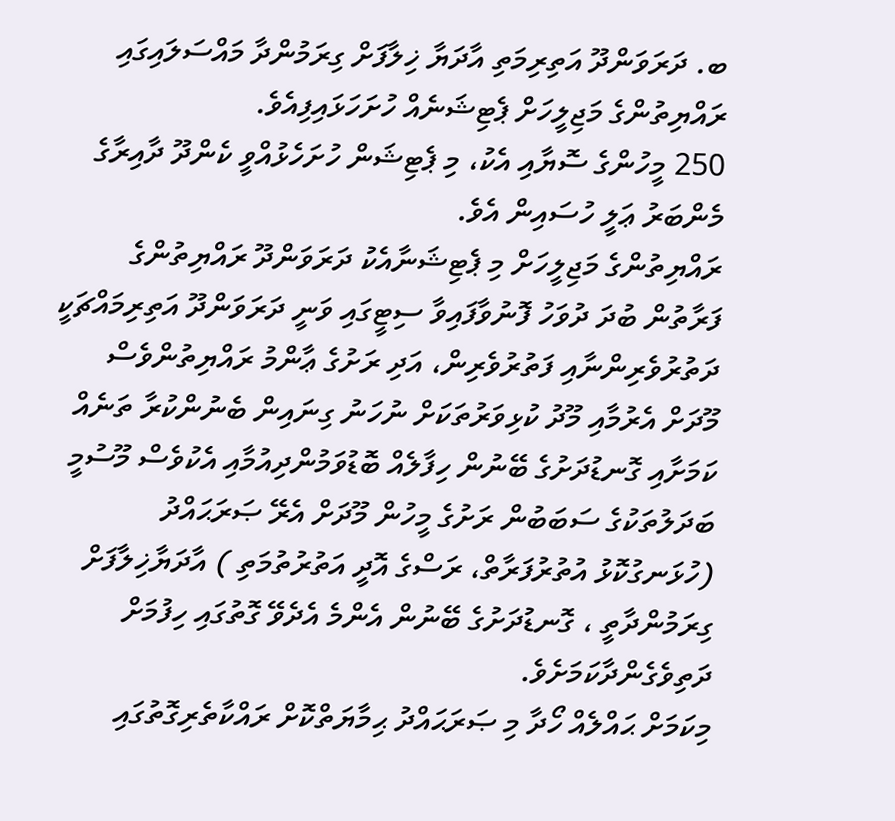ބ. ދަރަވަންދޫ އަތިރިމަތި އާދަޔާ ޚިލާފަށް ގިރަމުންދާ މައްސަލައިގައި ރައްޔިތުންގެ މަޖިލީހަށް ޕެޓިޝަނެއް ހުށަހަޅައިފިއެވެ.
250 މީހުންގެ ސޮޔާއި އެކު، މި ޕެޓިޝަން ހުށަހެޅުއްވީ ކެންދޫ ދާއިރާގެ މެންބަރު ޢަލީ ހުސައިން އެވެ.
ރައްޔިތުންގެ މަޖިލީހަށް މި ޕެޓިޝަނާއެކު ދަރަވަންދޫ ރައްޔިތުންގެ ފަރާތުން ބުދަ ދުވަހު ފޮނުވާފައިވާ ސިޓީގައި ވަނީ ދަރަވަންދޫ އަތިރިމައްޗަކީ ދަތުރުވެރިންނާއި ފަތުރުވެރިން، އަދި ރަށުގެ ޢާންމު ރައްޔިތުންވެސް މޫދަށް އެރުމާއި މޫދު ކުޅިވަރުތަކަށް ނުހަނު ގިނައިން ބެނުންކުރާ ތަނެއް ކަމަށާއި ގޮނޑުދަށުގެ ބޭނުން ހިފާލެއް ބޮޑުވަމުންދިއުމާއި އެކުވެސް މޫސުމީ ބަދަލުތަކުގެ ސަބަބުން ރަށުގެ މީހުން މޫދަށް އެރޭ ޞަރަޙައްދު (ހުޅަނގުކޮޅު އުތުރުފަރާތް، ރަސްގެ އޮދީ އަތުރުތުމަތި ) އާދަޔާޚިލާފަށް ގިރަމުންދާތީ ، ގޮނޑުދަށުގެ ބޭނުން އެންމެ އެދެވޭ ގޮތުގައި ހިފުމަށް ދަތިވެގެންދާކަމަށެވެ.
މިކަމަށް ޙައްލެއް ހޯދާ މި ޞަރަޙައްދު ޙިމާޔަތްކޮށް ރައްކާތެރިގޮތުގައި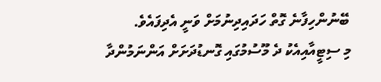ބޭނުންހިފާނެ ގޮތް ހަދައިދިނުމަށް ވަނީ އެދިފައެވެ.
މި ސިޓީއާއިއެކު ދެ މޫސުމުގައި ގޮނޑުދަށަށް އަންނަމުންދާ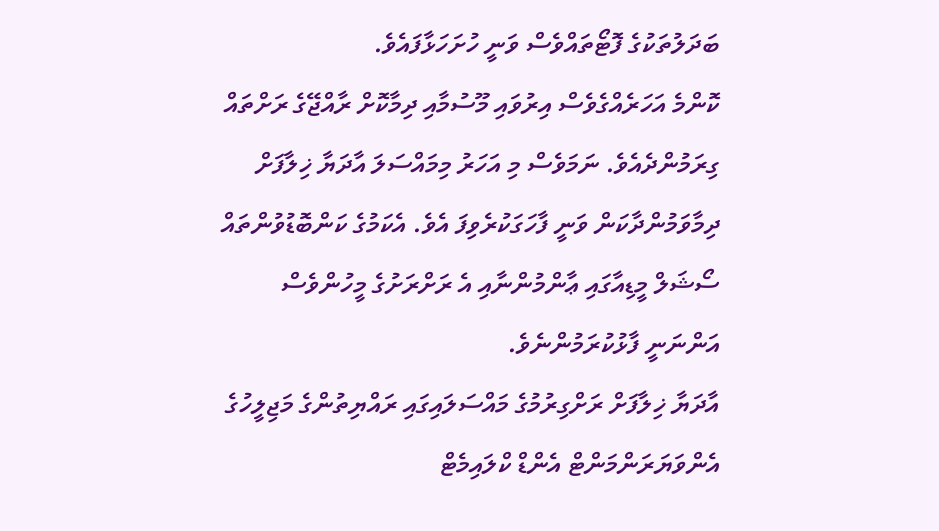ބަދަލުތަކުގެ ފޮޓޯތައްވެސް ވަނީ ހުށަހަޅާފައެވެ.
ކޮންމެ އަހަރެއްގެވެސް އިރުވައި މޫސުމާއި ދިމާކޮށް ރާއްޖޭގެ ރަށްތައް ގިރަމުންދެއެވެ. ނަމަވެސް މި އަހަރު މިމައްސަލަ އާދަޔާ ޚިލާފަށް ދިމާވަމުންދާކަން ވަނީ ފާހަގަކުރެވިފަ އެވެ. އެކަމުގެ ކަންބޮޑުވުންތައް ސޯޝަލް މީޑިއާގައި ޢާންމުންނާއި އެ ރަށްރަށުގެ މީހުންވެސް އަންނަނީ ފާޅުކުރަމުންނެވެ.
އާދަޔާ ޚިލާފަށް ރަށްގިރުމުގެ މައްސަލައިގައި ރައްޔިތުންގެ މަޖިލީހުގެ އެންވަޔަރަންމަންޓް އެންޑް ކްލައިމެޓް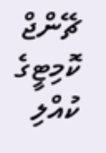ޗޭންޖް ކޮމިޓީގެ ކުއްލި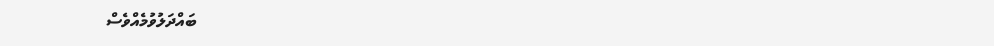ބައްދަލުވުމެއްވެސް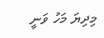މިދިޔަ މަހު ވަނީ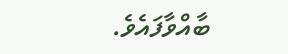ބާއްވާފައެވެ.